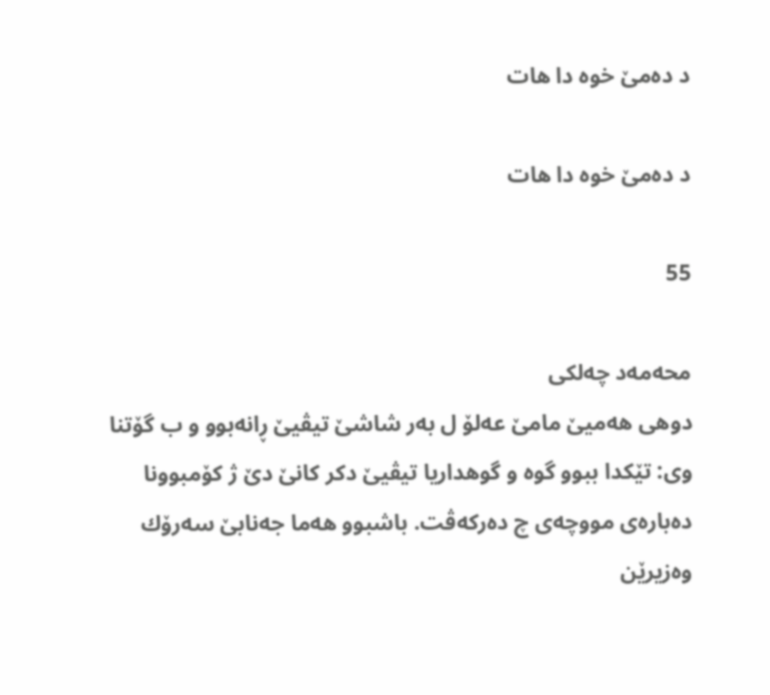د ده‌مێ خوه‌ دا هات

د ده‌مێ خوه‌ دا هات

55

محه‌مه‌د چه‌لكى
دوهى هه‌میێ مامێ عه‌لۆ ل به‌ر شاشێ تیڤیێ ڕانه‌بوو و ب گۆتنا وى: تێكدا ببوو گوه و گوهداریا تیڤیێ دكر كانێ دێ ژ كۆمبوونا ده‌باره‌ى مووچه‌ى چ ده‌ركه‌ڤت. باشبوو هه‌ما جه‌نابێ سه‌رۆك وه‌زیرێن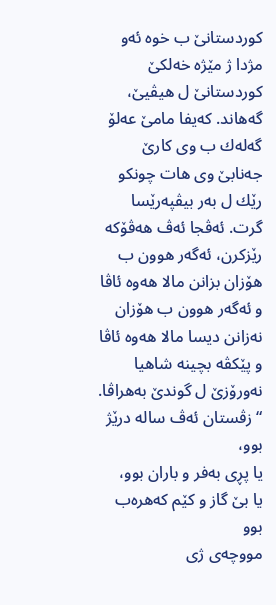كوردستانێ ب خوه‌ ئه‌و مژدا ژ مێژه‌ خه‌لكێ كوردستانێ ل هیڤیێ، گه‌هاند. كه‌یفا مامێ عه‌لۆ گه‌له‌ك ب وى كارێ جه‌نابێ وى هات چونكو رێك ل به‌ر بیڤپه‌رێسا گرت. ئه‌ڤجا ئه‌ڤ هه‌ڤۆكه‌ رێزكرن، ئه‌گه‌ر هوون ب هۆزان بزانن مالا هه‌وه‌ ئاڤا و ئه‌گه‌ر هوون ب هۆزان نه‌زانن دیسا مالا هه‌وه‌ ئاڤا و پێكڤه‌ بچینه‌ شاهیا نه‌ورۆزێ ل گوندێ به‌هراڤا.
“زڤستان ئه‌ڤ ساله‌ درێژ بوو،
یا پڕى به‌فر و باران بوو،
یا بێ گاز و كێم كه‌هره‌ب بوو
مووچه‌ى ژى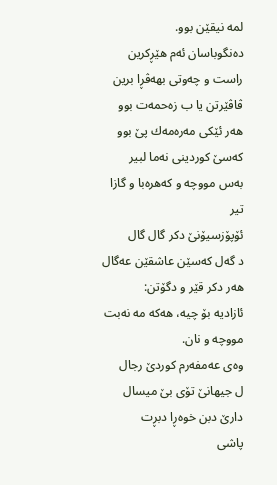لمه‌ نیقێن بوو.
ده‌نگوباسان ئه‌م هێڕكرین
راست و چه‌وتى بهه‌ڤڕا برین
ڤاڤێرتن یا ب زه‌حمه‌ت بوو
هه‌ر ئێكى مه‌ره‌مه‌ك پێ بوو
كه‌سێ كوردینى نه‌ما لبیر
به‌س مووچه‌ و كه‌هره‌با و گازا تیر
ئۆپۆزسیۆنێ دكر گال گال
د گه‌ل كه‌سێن عاشقێن عه‌گال
هه‌ر دكر قێر و دگۆتن:
ئازادیه‌ بۆ چیه‌، هه‌كه‌ مه‌ نه‌بت مووچه‌ و نان.
وه‌ى عه‌مفه‌رم كوردێ رجال
ل جیهانێ تۆى بێ میسال
دارێ دبن خوه‌ڕا دبڕت
پاشى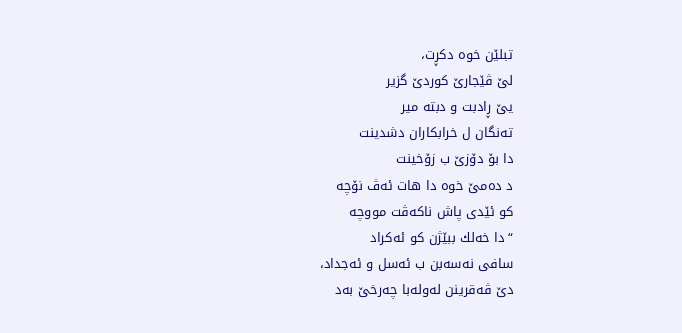تبلێن خوه‌ دكڕت،
لێ ڤێجارێ كوردێ گزیر
یێ ڕادبت و دبته‌ میر
ته‌نگان ل خرابكاران دشدینت
دا بۆ دۆزێ ب زۆخینت
د ده‌مێ خوه‌ دا هات ئه‌ڤ نۆچه‌
كو ئێدى پاش ناكه‌ڤت مووچه‌
“دا خه‌لك ببێژن كو ئه‌كراد
سافى نه‌سه‌بن ب ئه‌سل و ئه‌جداد،
دێ ڤه‌قرینن له‌وله‌با چه‌رخێ به‌د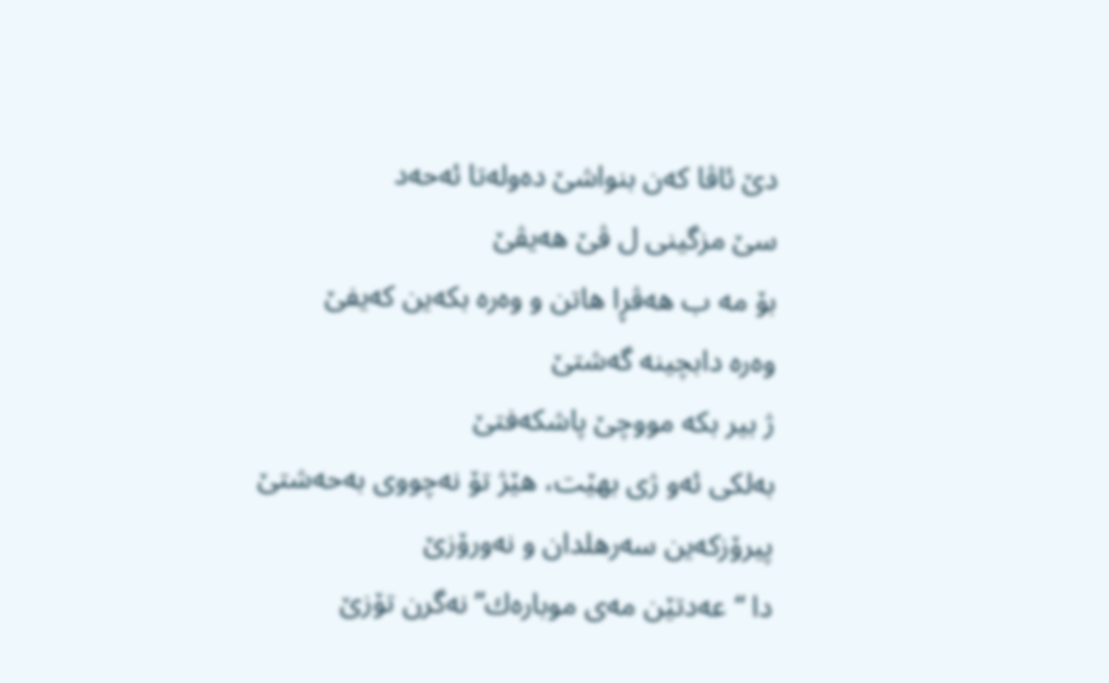دێ ئاڤا كه‌ن بنواشێ ده‌وله‌تا ئه‌حه‌د
سێ مزگینى ل ڤێ هه‌یڤێ
بۆ مه‌ ب هه‌ڤڕا هاتن و وه‌ره‌ بكه‌ین كه‌یفێ
وه‌ره‌ دابچینه‌ گه‌شتێ
ژ بیر بكه‌ مووچێ پاشكه‌فتێ
به‌لكى ئه‌و ژى بهێت، هێژ تۆ نه‌چووى به‌حه‌شتێ
پیرۆزكه‌ین سه‌رهلدان و نه‌ورۆزێ
دا “عه‌دتێن مه‌ى موباره‌ك” نه‌گرن تۆزێ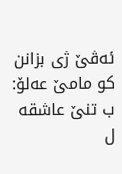ئه‌ڤێ ژى بزانن كو مامێ عه‌لۆ: ب تنێ عاشقه‌ ل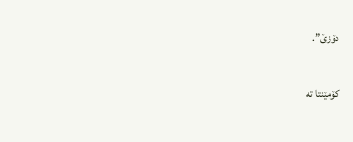دۆزێ”.

کۆمێنتا تە